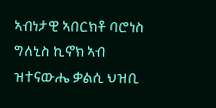ኣብነታዊ ኣበርክቶ ባሮነስ ግለኒስ ኪኖክ ኣብ ዝተናውሔ ቃልሲ ህዝቢ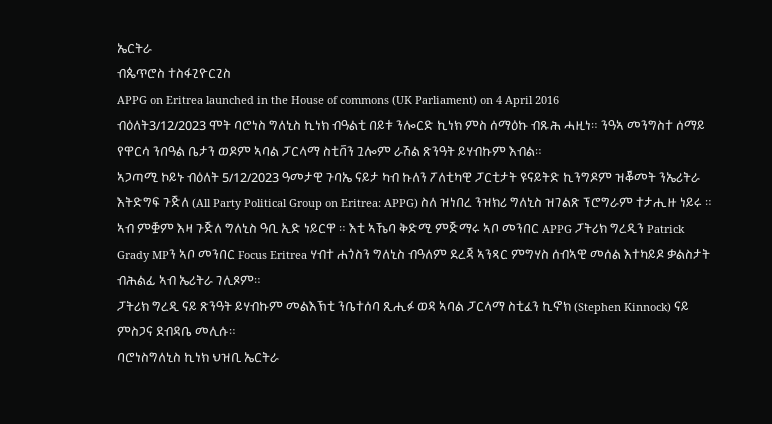ኤርትራ
ብጴጥሮስ ተስፋጊዮርጊስ
APPG on Eritrea launched in the House of commons (UK Parliament) on 4 April 2016
ብዕለት3/12/2023 ሞት ባሮነስ ግለኒስ ኪነክ ብዓልቲ በይቱ ንሎርድ ኪነክ ምስ ሰማዕኩ ብጹሕ ሓዚነ። ንዓኣ መንግስተ ሰማይ የዋርሳ ንበዓል ቤታን ወዶም ኣባል ፓርላማ ስቲቨን ጓሎም ራሽል ጽንዓት ይሃብኩም እብል።
ኣጋጣሚ ኮይኑ ብዕለት 5/12/2023 ዓመታዊ ጉባኤ ናይታ ካብ ኩለን ፖለቲካዊ ፓርቲታት ዩናይትድ ኪንግዶም ዝቖመት ንኤሪትራ እትድግፍ ጉጅለ (All Party Political Group on Eritrea: APPG) ስለ ዝነበረ ንዝክሪ ግለኒስ ዝገልጽ ፕሮግራም ተታሒዙ ነይሩ ። ኣብ ምቛም እዛ ጉጅለ ግለኒስ ዓቢ ኢድ ነይርዋ ። እቲ ኣኼባ ቅድሚ ምጅማሩ ኣቦ መንበር APPG ፓትሪክ ግረዲን Patrick Grady MPን ኣቦ መንበር Focus Eritrea ሃብተ ሐጎስን ግለኒስ ብዓለም ደረጃ ኣንጻር ምግሃስ ሰብኣዊ መሰል እተካይዶ ቃልስታት ብሕልፊ ኣብ ኤሪትራ ገሊጾም።
ፓትሪክ ግረዲ ናይ ጽንዓት ይሃብኩም መልእኽቲ ንቤተሰባ ጺሒፉ ወዳ ኣባል ፓርላማ ስቲፈን ኪኖክ (Stephen Kinnock) ናይ ምስጋና ደብዳቤ መሊሱ።
ባሮነስግለኒስ ኪነክ ህዝቢ ኤርትራ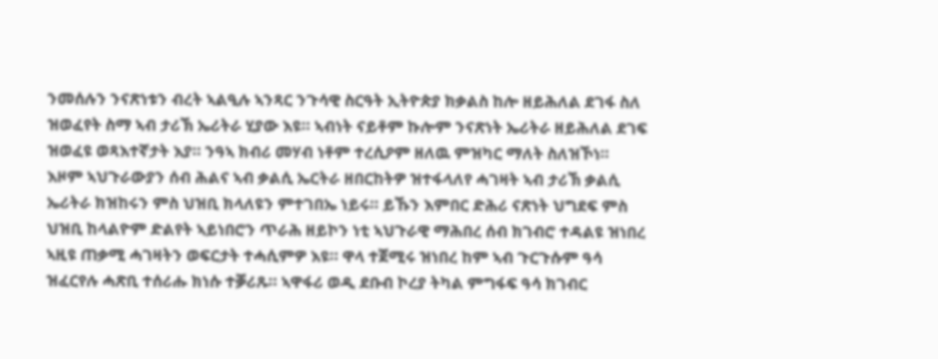ንመሰሉን ንናጽነቱን ብረት ኣልዒሉ ኣንጻር ንጉሳዊ ስርዓት ኢትዮጵያ ክቃልስ ከሎ ዘይሕለል ደገፋ ስለ ዝወፈየት ስማ ኣብ ታሪኽ ኤሪትራ ሂያው እዩ። ኣብነት ናይቶም ኩሎም ንናጽነት ኤሪትራ ዘይሕለል ደገፍ ዝወፈዩ ወጻእተኛታት እያ። ንዓኣ ክብሪ መሃብ ነቶም ተረሲዖም ዘለዉ ምዝካር ማለት ስለዝኾነ።
እዞም ኣህጉራውያን ሰብ ሕልና ኣብ ቃልሲ ኤርትራ ዘበርከትዎ ዝተፋላለየ ሓገዛት ኣብ ታሪኽ ቃልሲ ኤሪትራ ክዝከሩን ምስ ህዝቢ ክላለዩን ምተገበኤ ነይሩ። ይኹን እምበር ድሕሪ ናጽነት ህግደፍ ምስ ህዝቢ ከላልዮም ድልየት ኣይነበሮን ጥራሕ ዘይኮን ነቲ ኣህጉራዊ ማሕበረ ሰብ ክገብሮ ተዳልዩ ዝነበረ ኣዚዩ ጠቃሚ ሓገዛትን ወፍርታት ተሓሲምዎ እዩ። ዋላ ተጀሚሩ ዝነበረ ከም ኣብ ጉርጉሱም ዓሳ ዝፈርየሉ ሓጽቢ ተሰሪሑ ክነሱ ተቓሪጹ። ኣዋፋሪ ወዲ ደቡብ ኮረያ ትካል ምግፋፍ ዓሳ ክገብር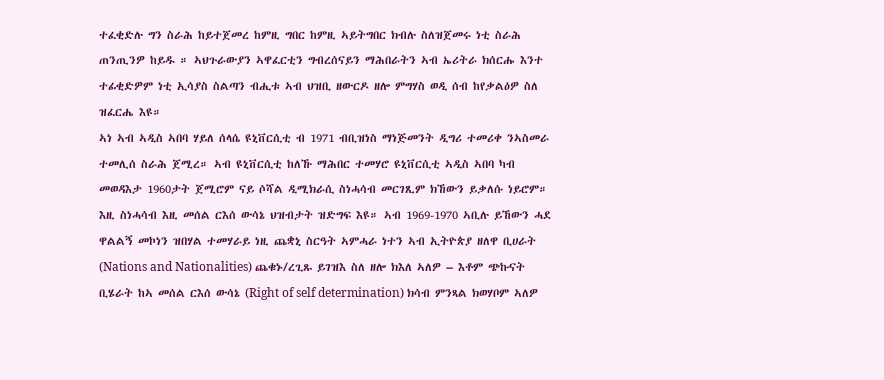ተፈቂድሉ ግን ስራሕ ከይተጀመረ ከምዚ ግበር ከምዚ ኣይትግበር ክብሉ ስለዝጀመሩ ነቲ ስራሕ ጠንጢንዎ ከይዱ ። ኣህጉራውያን ኣዋፈርቲን ግብረሰናይን ማሕበራትን ኣብ ኤሪትራ ክሰርሑ እንተ ተፊቂድዎም ነቲ ኢሳያስ ስልጣን ብሒቱ ኣብ ህዝቢ ዘውርዶ ዘሎ ምግሃስ ወዲ ሰብ ከየቃልዕዎ ስለ ዝፈርሔ እዩ።
ኣነ ኣብ ኣዲስ ኣበባ ሃይለ ሰላሴ ዩኒቨርሲቲ ብ 1971 ብቢዝነስ ማነጅመንት ዲግሪ ተመሪቀ ንኣስመራ ተመሊሰ ስራሕ ጀሚረ። ኣብ ዩኒቨርሲቲ ከለኹ ማሕበር ተመሃሮ ዩኒቨርሲቲ ኣዲስ ኣበባ ካብ መወዳእታ 1960ታት ጀሚሮም ናይ ሶሻል ዲሚክራሲ ስነሓሳብ መርገጺም ክኸውን ይቃለሱ ነይሮም። እዚ ስነሓሳብ እዚ መሰል ርእሰ ውሳኔ ህዝብታት ዝድግፍ እዩ። ኣብ 1969-1970 ኣቢሉ ይኸውን ሓደ ዋልልኝ መኮነን ዝበሃል ተመሃራይ ነዚ ጨቋኒ ስርዓት ኣምሓራ ነተን ኣብ ኢትዮጵያ ዘለዋ ቢሀራት (Nations and Nationalities) ጨቁኑ/ረጊጹ ይገዝእ ስለ ዘሎ ክእለ ኣለዎ – እቶም ጭኩናት ቢሄራት ከኣ መሰል ርእሰ ውሳኔ (Right of self determination) ክሳብ ምንጻል ክወሃቦም ኣለዎ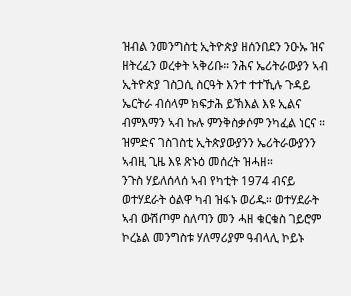ዝብል ንመንግስቲ ኢትዮጵያ ዘሰንበደን ንዑኡ ዝና ዘትረፈን ወረቀት ኣቅሪቡ። ንሕና ኤሪትራውያን ኣብ ኢትዮጵያ ገስጋሲ ስርዓት እንተ ተተኺሉ ጉዳይ ኤርትራ ብሰላም ክፍታሕ ይኽእል እዩ ኢልና ብምእማን ኣብ ኩሉ ምንቅስቃሶም ንካፈል ነርና ። ዝምድና ገስገስቲ ኢትጵያውያንን ኤሪትራውያንን ኣብዚ ጊዜ እዩ ጽኑዕ መሰረት ዝሓዘ።
ንጉስ ሃይለሰላሰ ኣብ የካቲት 1974 ብናይ ወተሃደራት ዕልዋ ካብ ዝፋኑ ወሪዱ። ወተሃደራት ኣብ ውሽጦም ስለጣን መን ሓዘ ቁርቁስ ገይሮም ኮረኔል መንግስቱ ሃለማሪያም ዓብላሊ ኮይኑ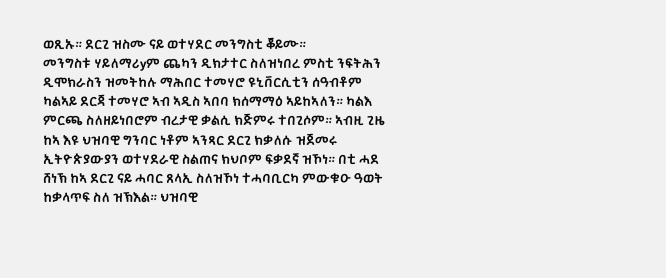ወጺኡ። ደርጊ ዝስሙ ናይ ወተሃደር መንግስቲ ቖይሙ።
መንግስቱ ሃይለማሪyም ጨካን ዲክታተር ስለዝነበረ ምስቲ ንፍትሕን ዲሞክራስን ዝመትከሉ ማሕበር ተመሃሮ ዩኒቨርሲቲን ሰዓብቶም ካልኣይ ደርጃ ተመሃሮ ኣብ ኣዲስ ኣበባ ክሰማማዕ ኣይከኣለን። ካልእ ምርጫ ስለዘይነበሮም ብረታዊ ቃልሲ ክጅምሩ ተበጊሶም። ኣብዚ ጊዜ ከኣ እዩ ህዝባዊ ግንባር ነቶም ኣንጻር ደርጊ ክቃለሱ ዝጀመሩ ኢትዮጵያውያን ወተሃደራዊ ስልጠና ክህቦም ፍቃደኛ ዝኾነ። በቲ ሓደ ሸነኽ ከኣ ደርጊ ናይ ሓባር ጸላኢ ስለዝኾነ ተሓባቢርካ ምውቁዑ ዓወት ከቃላጥፍ ስለ ዝኽእል። ህዝባዊ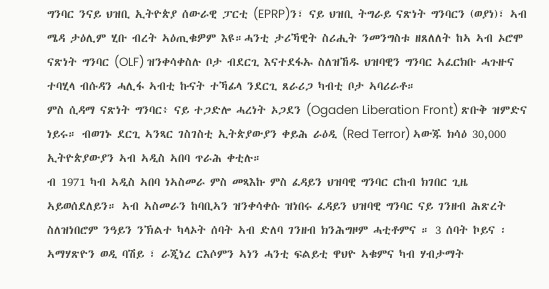ግንባር ንናይ ህዝቢ ኢትዮጵያ ሰውራዊ ፓርቲ (EPRP)ን፣ ናይ ህዝቢ ትግራይ ናጽነት ግንባርን (ወያነ)፣ ኣብ ሜዳ ታዕሊም ሂቡ ብረት ኣዕጢቁዎም እዩ።ሓንቲ ታሪኻዊት ስሪሒት ንመንግስቱ ዘጸለለት ከኣ ኣብ ኦሮሞ ናጽነት ግንባር (OLF) ዝንቀሳቀስሉ ቦታ ብደርጊ እናተደፋኡ ስለዝኸዱ ህዝባዊን ግንባር ኣፈርክቡ ሓጉዙና ተባሂላ ብሱዳን ሓሊፋ ኣብቲ ኩናት ተኻፊላ ንደርጊ ጸራሪጋ ካብቲ ቦታ ኣባሪራቶ።
ምስ ሲዳማ ናጽነት ግንባር፥ ናይ ተጋድሎ ሓረነት ኦጋደን (Ogaden Liberation Front) ጽቡቅ ዝምድና ነይሩ። ብወገኑ ደርጊ ኣንጻር ገስገስቲ ኢትጵያውያን ቀይሕ ራዕዲ (Red Terror) ኣውጁ ክሳዕ 30,000 ኢትዮጵያውያን ኣብ ኣዲስ ኣበባ ጥራሕ ቀቲሉ።
ብ 1971 ካብ ኣዲስ ኣበባ ነኣስመራ ምስ መጻእኩ ምስ ፈዳይን ህዝባዊ ግንባር ርከብ ክገበር ጊዜ ኣይወሰደለይን። ኣብ ኣስመራን ከባቢኣን ዝንቀሳቀሱ ዝነበሩ ፈዳይን ህዝባዊ ግንባር ናይ ገንዘብ ሕጽረት ስለዝነበሮም ንዓይን ንኽልተ ካላኦት ሰባት ኣብ ድለባ ገንዘብ ክንሕግዞም ሓቲቶምና ። 3 ሰባት ኮይና ፡ ኣማሃጽዮን ወዲ ባሽይ ፣ ራጂነረ ርእሶምን ኣነን ሓንቲ ፍልይቲ ዋህዮ ኣቁምና ካብ ሃብታማት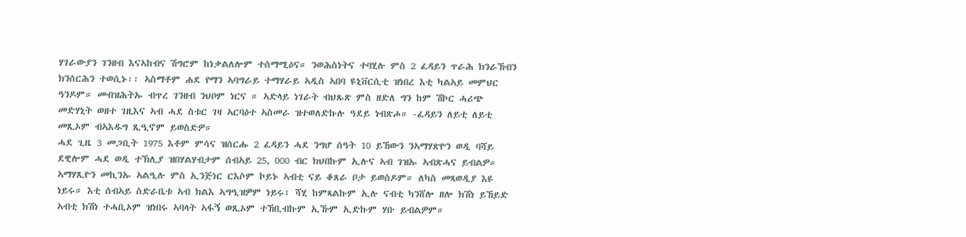ሃገራውያን ገንዘብ እናኣከብና ሽግሮም ከነቃልለሎም ተሰማሚዕና። ንወሕስነትና ተባሂሉ ምስ 2 ፈዳይን ጥራሕ ክንራኸብን ክንሰርሕን ተወሲኑ፡፡ ኣስማቶም ሐደ የማን ኣባግራይ ተማሃራይ ኣዲስ ኣበባ ዩኒቨርሲቲ ዝነበረ እቲ ካልኣይ መምህር ዓንዶም። መብዝሕትኡ ብጥረ ገንዘብ ንህቦም ነርና ። ኣድላይ ነገራት ብህጹጽ ምስ ዘድለ ግን ከም ሽኮር ሓሪጭ መድሃኒት ወዘተ ገዚእና ኣብ ሓደ ስቱር ገዛ ኣርባዕተ ኣስመራ ዝተወለድኩሉ ዓደይ ነብጽሖ። -ፈዳይን ለይቲ ለይቲ መጺኦም ብኣእዱግ ጺዒኖም ይወስድዎ።
ሓደ ጊዜ 3 መጋቢት 1975 እቶም ምሳና ዝሰርሑ 2 ፈዳይን ሓደ ንግሆ ሰዓት 10 ይኸውን ንኣማሃጽዮን ወዲ ባሻይ ደዊሎም ሓደ ወዲ ተኽሊያ ዝበሃልሃብታም ሰብኣይ 25, 000 ብር ክህበኩም ኢሉና ኣብ ገዝኡ ኣብጽሓና ይብልዎ። ኣማሃጺዮን መኪንኡ ኣልዒሉ ምስ ኢንጅነር ርእሶም ኮይኑ ኣብቲ ናይ ቆጸራ ቦታ ይወስዶም። ለካስ መጻወዲያ እዩ ነይሩ። እቲ ሰብኣይ ስድራቤቱ ኣብ ክልእ ኣግዒዝዎም ነይሩ፣ ሻሂ ከምጻልኩም ኢሉ ናብቲ ካንሸሎ ዘሎ ክሽነ ይኸይድ ኣብቲ ክሽነ ተሓቢኦም ዝነበሩ ኣባላት ኣፋኝ ወጺኦም ተኸቢብኩም ኢኹም ኢድኩም ሃቡ ይብልዎም።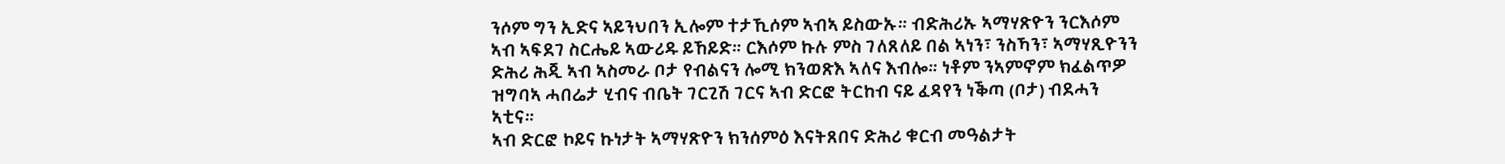ንሶም ግን ኢድና ኣይንህበን ኢሎም ተታኺሶም ኣብኣ ይስውኡ። ብድሕሪኡ ኣማሃጽዮን ንርእሶም ኣብ ኣፍደገ ስርሔይ ኣውሪዱ ይኸይድ። ርእሶም ኩሉ ምስ ገለጸለይ በል ኣነን፣ ንስኻን፣ ኣማሃጺዮንን ድሕሪ ሕጂ ኣብ ኣስመራ ቦታ የብልናን ሎሚ ክንወጽእ ኣለና እብሎ። ነቶም ንኣምኖም ክፈልጥዎ ዝግባኣ ሓበሬታ ሂብና ብቤት ገርጊሽ ገርና ኣብ ድርፎ ትርከብ ናይ ፈዳየን ነቕጣ (ቦታ) ብደሓን ኣቲና።
ኣብ ድርፎ ኮይና ኩነታት ኣማሃጽዮን ክንሰምዕ እናትጸበና ድሕሪ ቁርብ መዓልታት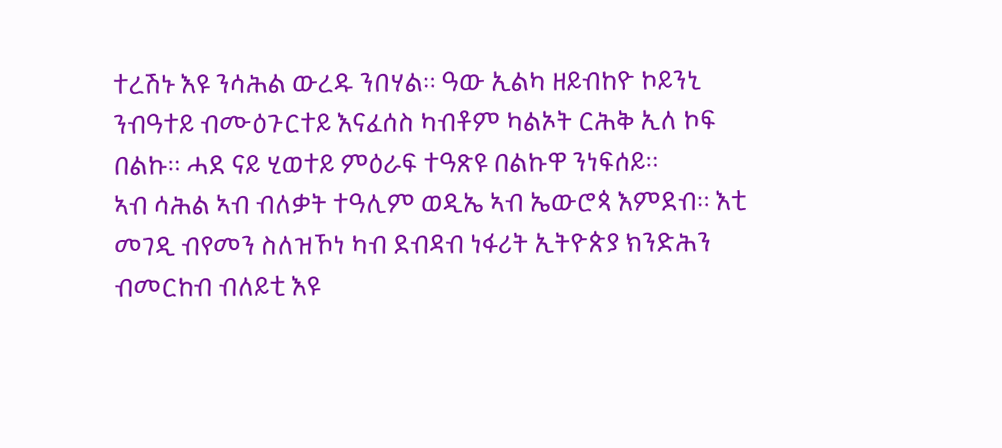ተረሽኑ እዩ ንሳሕል ውረዱ ንበሃል። ዓው ኢልካ ዘይብከዮ ኮይንኒ ንብዓተይ ብሙዕጉርተይ እናፈሰስ ካብቶም ካልኦት ርሕቅ ኢለ ኮፍ በልኩ። ሓደ ናይ ሂወተይ ምዕራፍ ተዓጽዩ በልኩዋ ንነፍሰይ።
ኣብ ሳሕል ኣብ ብለቃት ተዓሊም ወዲኤ ኣብ ኤውሮጳ እምደብ። እቲ መገዲ ብየመን ስለዝኾነ ካብ ደብዳብ ነፋሪት ኢትዮጵያ ክንድሕን ብመርከብ ብለይቲ እዩ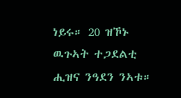ነይሩ። 20 ዝኾኑ ዉጉኣት ተጋደልቲ ሒዝና ንዓደን ንኣቱ።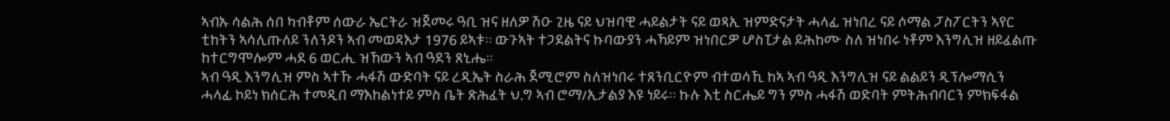ኣብኡ ሳልሕ ሰበ ካብቶም ሰውራ ኤርትራ ዝጀመሩ ዓቢ ዝና ዘለዎ ሽዑ ጊዜ ናይ ህዝባዊ ሓይልታት ናይ ወጻኢ ዝምድናታት ሓላፊ ዝነበረ ናይ ሶማል ፓስፖርትን ኣየር ቲከትን ኣሳሊጡለይ ንለንዶን ኣብ መወዳእታ 1976 ይኣቱ። ውጉኣት ተጋደልትና ኩባውያን ሓኻይም ዝነበርዎ ሆስፒታል ይሕከሙ ስለ ዝነበሩ ነቶም እንግሊዝ ዘይፈልጡ ከተርግሞሎም ሓደ 6 ወርሒ ዝኸውን ኣብ ዓደን ጸኒሔ።
ኣብ ዓዲ እንግሊዝ ምስ ኣተኹ ሓፋሽ ውድባት ናይ ረዲኤት ስራሕ ጀሚሮም ስለዝነበሩ ተጸንቢርዮም ብተወሳኺ ከኣ ኣብ ዓዲ እንግሊዝ ናይ ልልይን ዲፕሎማሲን ሓላፊ ኮይነ ክሰርሕ ተመዲበ ማእከልነተይ ምስ ቤት ጽሕፈት ህ.ግ ኣብ ሮማ/ኢታልያ እዩ ነይሩ። ኩሉ እቲ ስርሔይ ግን ምስ ሓፋሽ ወድባት ምትሕብባርን ምክፍፋል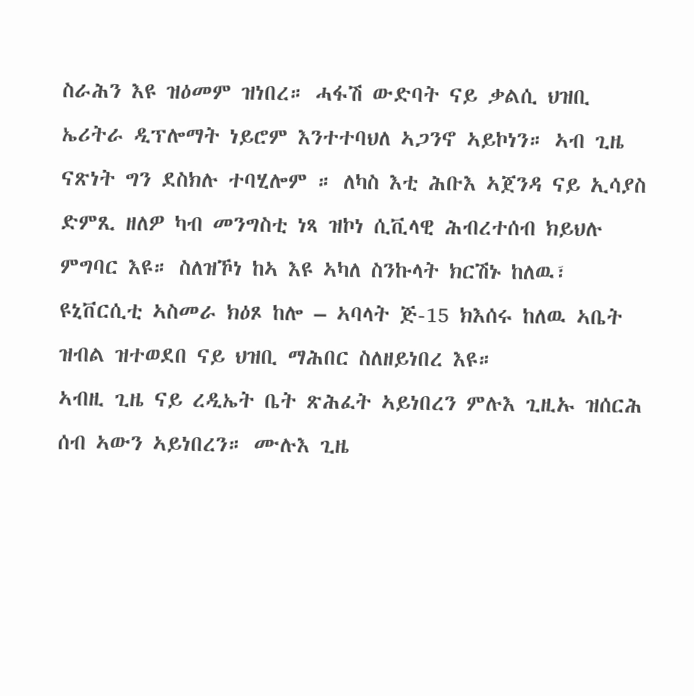ስራሕን እዩ ዝዕመም ዝነበረ። ሓፋሽ ውድባት ናይ ቃልሲ ህዝቢ ኤሪትራ ዲፕሎማት ነይሮም እንተተባህለ ኣጋንኖ ኣይኮነን። ኣብ ጊዜ ናጽነት ግን ደስክሉ ተባሂሎም ። ለካስ እቲ ሕቡእ ኣጀንዳ ናይ ኢሳያስ ድምጺ ዘለዎ ካብ መንግስቲ ነጻ ዝኮነ ሲቪላዊ ሕብረተሰብ ክይህሉ ምግባር እዩ። ስለዝኾነ ከኣ እዩ ኣካለ ስንኩላት ክርሽኑ ከለዉ፣ ዩኒቨርሲቲ ኣስመራ ክዕጾ ከሎ – ኣባላት ጅ-15 ክእሰሩ ከለዉ ኣቤት ዝብል ዝተወደበ ናይ ህዝቢ ማሕበር ስለዘይነበረ እዩ።
ኣብዚ ጊዜ ናይ ረዲኤት ቤት ጽሕፈት ኣይነበረን ምሉእ ጊዚኡ ዝሰርሕ ሰብ ኣውን ኣይነበረን። ሙሉእ ጊዜ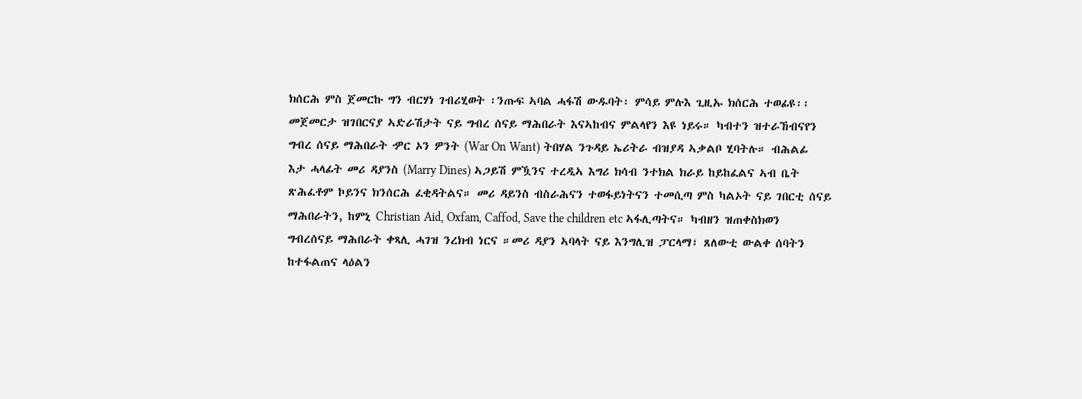ክሰርሕ ምስ ጀመርኩ ግን ብርሃነ ገብሪሂወት ፡ንጡፍ ኣባል ሓፋሽ ውዱባት፡ ምሳይ ምሉእ ጊዚኡ ክሰርሕ ተወፊዩ፡፡
መጀመርታ ዝገበርናያ ኣድራሽታት ናይ ግብረ ሰናይ ማሕበራት እናኣከብና ምልላየን እዩ ነይሩ። ካብተን ዝተራኸብናየን ግብረ ሰናይ ማሕበራት ዏር ኦን ዎንት (War On Want) ትበሃል ንጉዳይ ኤሪትራ ብዝያዳ ኣቃልቦ ሂባትሉ። ብሕልፊ እታ ሓላፊት መሪ ዳያንስ (Marry Dines) ኣጋይሽ ምዃንና ተረዲኣ እግሪ ክሳብ ንተክል ክራይ ከይከፈልና ኣብ ቤት ጽሕፈቶም ኮይንና ክንሰርሕ ፈቂዳትልና። መሪ ዳይንስ ብስራሕናን ተወፋይነትናን ተመሲጣ ምስ ካልኦት ናይ ገበርቲ ሰናይ ማሕበራትን, ከምኒ Christian Aid, Oxfam, Caffod, Save the children etc ኣፋሊጣትና። ካብዘን ዝጠቀስክወን ግብረሰናይ ማሕበራት ቀጻሊ ሓገዝ ንረክብ ነርና ።መሪ ዳያን ኣባላት ናይ እንግሊዝ ፓርላማ፣ ጸለውቲ ውልቀ ሰባትን ከተፋልጠና ላዕልን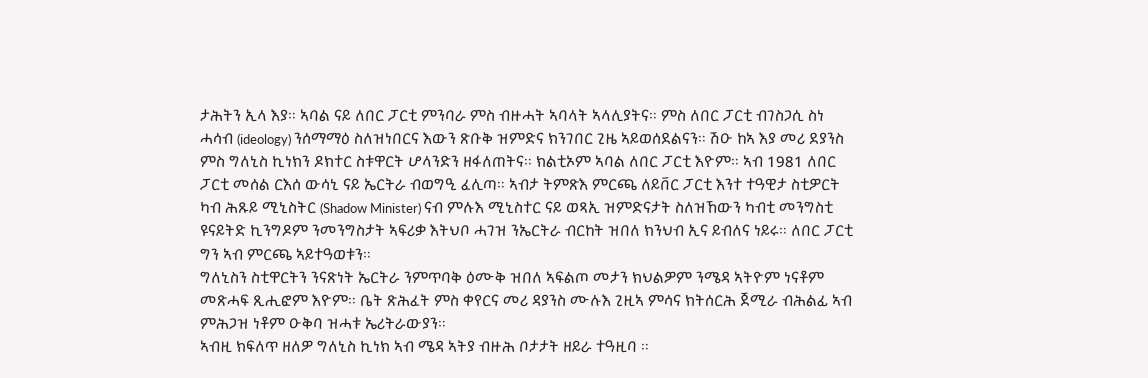ታሕትን ኢላ እያ። ኣባል ናይ ለበር ፓርቲ ምንባራ ምስ ብዙሓት ኣባላት ኣላሊያትና። ምስ ለበር ፓርቲ ብገስጋሲ ስነ ሓሳብ (ideology) ንሰማማዕ ስለዝነበርና እውን ጽቡቅ ዝምድና ክንገበር ጊዜ ኣይወሰደልናን። ሽዑ ከኣ እያ መሪ ደያንስ ምስ ግለኒስ ኪነክን ዶክተር ስቱዋርት ሆላንድን ዘፋለጠትና። ክልቲኦም ኣባል ለበር ፓርቲ እዮም። ኣብ 1981 ለበር ፓርቲ መሰል ርእሰ ውሳኒ ናይ ኤርትራ ብወግዒ ፈሊጣ። ኣብታ ትምጽእ ምርጫ ለይቨር ፓርቲ እንተ ተዓዊታ ስቲዎርት ካብ ሕጹይ ሚኒስትር (Shadow Minister) ናብ ምሉእ ሚኒስተር ናይ ወጻኢ ዝምድናታት ስለዝኸውን ካብቲ መንግስቲ ዩናይትድ ኪንግዶም ንመንግስታት ኣፍሪቃ እትህቦ ሓገዝ ንኤርትራ ብርከት ዝበለ ክንህብ ኢና ይብለና ነይሩ። ለበር ፓርቲ ግን ኣብ ምርጫ ኣይተዓወቱን።
ግለኒስን ስቲዋርትን ንናጽነት ኤርትራ ንምጥባቅ ዕሙቅ ዝበለ ኣፍልጦ መታን ክህልዎም ንሜዳ ኣትዮም ነናቶም መጽሓፍ ጺሒፎም እዮም። ቤት ጽሕፈት ምስ ቀየርና መሪ ዳያንስ ሙሉእ ጊዚኣ ምሳና ክትሰርሕ ጀሚራ ብሕልፊ ኣብ ምሕጋዝ ነቶም ዑቅባ ዝሓቱ ኤሪትራውያን።
ኣብዚ ክፍለጥ ዘለዎ ግለኒስ ኪነክ ኣብ ሜዳ ኣትያ ብዙሕ ቦታታት ዘይራ ተዓዚባ ።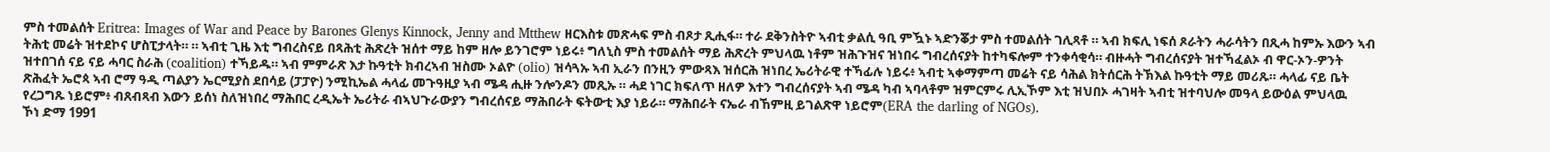ምስ ተመልሰት Eritrea: Images of War and Peace by Barones Glenys Kinnock, Jenny and Mtthew ዘርእስቱ መጽሓፍ ምስ ብጾታ ጺሒፋ። ተራ ደቅንስትዮ ኣብቲ ቃልሲ ዓቢ ምዃኑ ኣድንቖታ ምስ ተመልሰት ገሊጻቶ ። ኣብ ክፍሊ ነፍሰ ጾራትን ሓራሳትን በጺሓ ከምኡ እውን ኣብ ትሕቲ መሬት ዝተደኮና ሆስፒታላት። ። ኣብቲ ጊዜ እቲ ግብረስናይ በጻሕቲ ሕጽረት ዝሰተ ማይ ከም ዘሎ ይንገሮም ነይሩ፥ ግለኒስ ምስ ተመልሰት ማይ ሕጽረት ምህላዉ ነቶም ዝሕጉዝና ዝነበሩ ግብረሰናያት ከተካፍሎም ተንቀሳቂሳ። ብዙሓት ግብረሰናያት ዝተኻፈልኦ ብ ዋር-ኦን-ዎንት ዝተበገሰ ናይ ናይ ሓባር ስራሕ (coalition) ተኻይዱ። ኣብ ምምራጽ እታ ኩዓቲት ክብረኣብ ዝስሙ ኦልዮ (olio) ዝሳጓኡ ኣብ ኢራን በንዚን ምውጻእ ዝሰርሕ ዝነበረ ኤሪትራዊ ተኻፊሉ ነይሩ፥ ኣብቲ ኣቀማምጣ መሬት ናይ ሳሕል ክትሰርሕ ትኽእል ኩዓቲት ማይ መሪጹ። ሓላፊ ናይ ቤት ጽሕፈት ኤሮጳ ኣብ ሮማ ዓዲ ጣልያን ኤርሚያስ ደበሳይ (ፓፓዮ) ንሚኪኤል ሓላፊ መጉዓዚያ ኣብ ሜዳ ሒዙ ንሎንዶን መጺኡ ። ሓደ ነገር ክፍለጥ ዘለዎ እተን ግብረሰናያት ኣብ ሜዳ ካብ ኣባላቶም ዝምርምሩ ሊኢኾም እቲ ዝህበኦ ሓገዛት ኣብቲ ዝተባህሎ መዓላ ይውዕል ምህላዉ የረጋግጹ ነይሮም፥ ብጸብጻብ እውን ይሰነ ስለዝነበረ ማሕበር ረዲኤት ኤሪትራ ብኣህጉራውያን ግብረሰናይ ማሕበራት ፍትውቲ እያ ነይራ። ማሕበራት ናኤራ ብኸምዚ ይገልጽዋ ነይሮም(ERA the darling of NGOs).
ኾነ ድማ 1991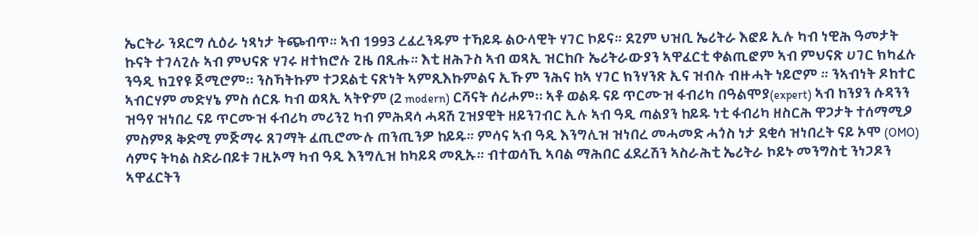ኤርትራ ንደርግ ሲዕራ ነጻነታ ትጭብጥ። ኣብ 1993 ረፈረንዱም ተኻይዱ ልዑላዊት ሃገር ኮይና። ደጊም ህዝቢ ኤሪትራ እፎይ ኢሉ ካብ ነዊሕ ዓመታት ኩናት ተገላጊሉ ኣብ ምህናጽ ሃገሩ ዘተክሮሉ ጊዜ በጺሑ። እቲ ዘሕጉስ ኣብ ወጻኢ ዝርከቡ ኤሪትራውያን ኣዋፈርቲ ቀልጢፎም ኣብ ምህናጽ ሀገር ክካፈሉ ንዓዲ ክጓየዩ ጀሚሮም፡፡ ንስኻትኩም ተጋደልቲ ናጽነት ኣምጺእኩምልና ኢኹም ንሕና ከኣ ሃገር ክንሃንጽ ኢና ዝብሉ ብዙሓት ነይሮም ። ንኣብነት ዶከተር ኣብርሃም መድሃኔ ምስ ሰርጹ ካብ ወጻኢ ኣትዮም (2 modern) ርሻናት ሰሪሖም፡፡ ኣቶ ወልዱ ናይ ጥርሙዝ ፋብሪካ በዓልሞያ(expert) ኣብ ከንያን ሱዳንን ዝዓየ ዝነበረ ናይ ጥርሙዝ ፋብሪካ መሪንጊ ካብ ምሕዳሳ ሓዳሽ ጊዝያዊት ዘይንገብር ኢሉ ኣብ ዓዲ ጣልያን ከይዱ ነቲ ፋብሪካ ዘስርሕ ዋጋታት ተሰማሚዖ ምስምጸ ቅድሚ ምጅማሩ ጸገማት ፈጢሮሙሉ ጠንጢንዎ ከይዱ። ምሳና ኣብ ዓዲ እንግሊዝ ዝነበረ መሓመድ ሓጎስ ነታ ደቂሳ ዝነበረት ናይ ኦሞ (OMO) ሳምና ትካል ስድራበይቱ ገዚኦማ ካብ ዓዲ እንግሊዝ ከካይዳ መጺኡ። ብተወሳኺ ኣባል ማሕበር ፈደረሽን ኣስራሕቲ ኤሪትራ ኮይኑ መንግስቲ ንነጋዶን ኣዋፈርትን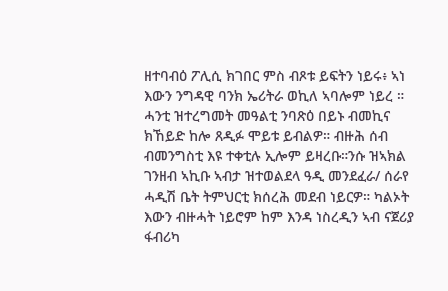ዘተባብዕ ፖሊሲ ክገበር ምስ ብጾቱ ይፍትን ነይሩ፥ ኣነ እውን ንግዳዊ ባንክ ኤሪትራ ወኪለ ኣባሎም ነይረ ። ሓንቲ ዝተረግመት መዓልቲ ንባጽዕ በይኑ ብመኪና ክኸይድ ከሎ ጸዲፉ ሞይቱ ይብልዎ። ብዙሕ ሰብ ብመንግስቲ እዩ ተቀቲሉ ኢሎም ይዛረቡ።ንሱ ዝኣክል ገንዘብ ኣኪቡ ኣብታ ዝተወልደላ ዓዲ መንደፈራ/ ሰራየ ሓዲሽ ቤት ትምህርቲ ክሰረሕ መደብ ነይርዎ። ካልኦት እውን ብዙሓት ነይሮም ከም እንዳ ነስረዲን ኣብ ናጀሪያ ፋብሪካ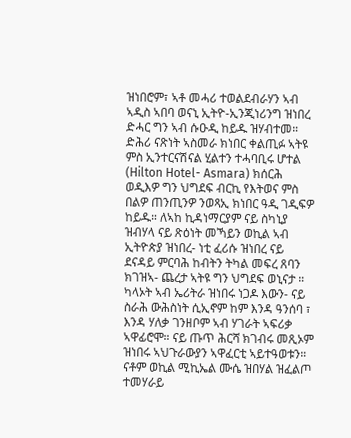ዝነበሮም፣ ኣቶ መሓሪ ተወልደብራሃን ኣብ ኣዲስ ኣበባ ወናኒ ኢትዮ-ኢንጂነሪንግ ዝነበረ ድሓር ግን ኣብ ሱዑዲ ከይዱ ዝሃብተመ። ድሕሪ ናጽነት ኣስመራ ክነበር ቀልጢፉ ኣትዩ ምስ ኢንተርናሽናል ሂልተን ተሓባቢሩ ሆተል (Hilton Hotel- Asmara) ክሰርሕ ወዲእዎ ግን ህግደፍ ብርኪ የእትወና ምስ በልዎ ጠንጢንዎ ንወጻኢ ክነበር ዓዲ ገዲፍዎ ከይዱ። ለኣከ ኪዳነማርያም ናይ ስካኒያ ዝብሃላ ናይ ጽዕነት መኻይን ወኪል ኣብ ኢትዮጵያ ዝነበረ- ነቲ ፈሪሱ ዝነበረ ናይ ደናዳይ ምርባሕ ከብትን ትካል መፍረ ጸባን ክገዝኣ- ጨረታ ኣትዩ ግን ህግደፍ ወኒናታ ። ካላኦት ኣብ ኤሪትራ ዝነበሩ ነጋዶ እውን- ናይ ስራሕ ውሕስነት ሲኢኖም ከም እንዳ ዓንሰባ ፣ እንዳ ሃለቃ ገንዘቦም ኣብ ሃገራት ኣፍሪቃ ኣዋፊሮሞ። ናይ ጡጥ ሕርሻ ክገብሩ መጺኦም ዝነበሩ ኣህጉራውያን ኣዋፈርቲ ኣይተዓወቱን። ናቶም ወኪል ሚኪኤል ሙሴ ዝበሃል ዝፈልጦ ተመሃራይ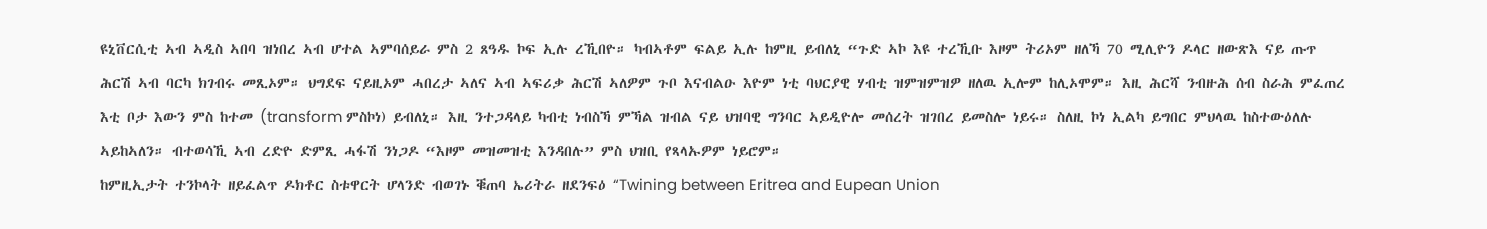ዩኒቨርሲቲ ኣብ ኣዲስ ኣበባ ዝነበረ ኣብ ሆተል ኣምባሰይራ ምስ 2 ጸዓዱ ኮፍ ኢሉ ረኺበዮ። ካብኣቶም ፍልይ ኢሉ ከምዚ ይብለኒ “ጉድ ኣኮ እዩ ተረኺቡ እዞም ትሪኦም ዘለኻ 70 ሚሊዮን ዶላር ዘውጽእ ናይ ጡጥ ሕርሽ ኣብ ባርካ ክገብሩ መጺኦም። ህግደፍ ናይዚኦም ሓበረታ ኣለና ኣብ ኣፍሪቃ ሕርሽ ኣለዎም ጉቦ እናብልዑ እዮም ነቲ ባህርያዊ ሃብቲ ዝምዝምዝዎ ዘለዉ ኢሎም ከሊኦሞም። እዚ ሕርሻ ንብዙሕ ሰብ ስራሕ ምፈጠረ እቲ ቦታ እውን ምስ ከተመ (transform ምስኮነ) ይብለኒ። እዚ ንተጋዳላይ ካብቲ ነብስኻ ምኻል ዝብል ናይ ህዝባዊ ግንባር ኣይዲዮሎ መሰረት ዝገበረ ይመስሎ ነይሩ። ስለዚ ኮነ ኢልካ ይግበር ምህላዉ ከስተውዕለሉ ኣይከኣለን። ብተወሳኺ ኣብ ረድዮ ድምጺ ሓፋሽ ንነጋዶ “እዞም መዝመዝቲ እንዳበሉ” ምስ ህዝቢ የጻላኡዎም ነይሮም።
ከምዚኢታት ተንኮላት ዘይፈልጥ ዶክቶር ስቱዋርት ሆላንድ ብወገኑ ቑጠባ ኤሪትራ ዘደንፍዕ “Twining between Eritrea and Eupean Union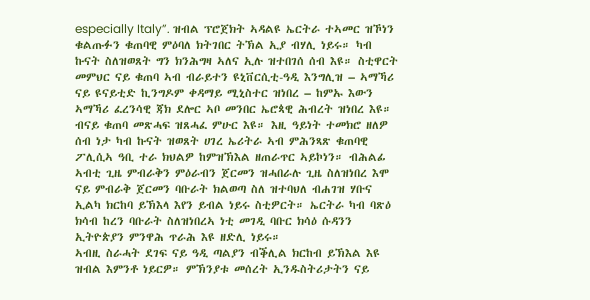especially Italy”. ዝብል ፕሮጀክት ኣዳልዩ ኤርትራ ተኣመር ዝኾነን ቁልጡፉን ቁጠባዊ ምዕባለ ክትገበር ትኽል ኢያ ብሃሊ ነይሩ። ካብ ኩናት ስለዝወጸት ግን ክንሕግዛ ኣለና ኢሉ ዝተበገሰ ሰብ እዩ። ስቲዋርት መምህር ናይ ቁጠባ ኣብ ብራይተን ዩኒቨርሲቲ-ዓዲ እንግሊዝ – ኣማኻሪ ናይ ዩናይቲድ ኪንግዶም ቀዳማይ ሚኒስተር ዝነበረ – ከምኡ እውን ኣማኻሪ ፈረንሳዊ ጃክ ደሎር ኣቦ መንበር ኤሮጳዊ ሕብረት ዝነበረ እዩ። ብናይ ቁጠባ መጽሓፍ ዝጸሓፈ ምሁር እዩ። እዚ ዓይነት ተመክሮ ዘለዎ ሰብ ነታ ካብ ኩናት ዝወጸት ሀገረ ኤሪትራ ኣብ ምሕንጻጽ ቁጠባዊ ፖሊሲኣ ዓቢ ተራ ክህልዎ ከምዝኽእል ዘጠራጥር ኣይኮነን። ብሕልፊ ኣብቲ ጊዜ ምብራቅን ምዕራብን ጀርመን ዝሓበራሉ ጊዜ ስለዝነበረ እሞ ናይ ምብራቅ ጀርመን ባቡራት ክልወጣ ስለ ዝተባህለ ብሐገዝ ሃቡና ኢልካ ክርከባ ይኽእላ እየን ይብል ነይሩ ስቲዎርት። ኤርትራ ካብ ባጽዕ ክሳብ ከረን ባቡራት ስለዝነበረኣ ነቲ መገዲ ባቡር ክሳዕ ሱዳንን ኢትዮጵያን ምንዋሕ ጥራሕ እዩ ዘድሊ ነይሩ።
ኣብዚ ስራሓት ደገፍ ናይ ዓዲ ጣልያን ብቕሊል ክርከብ ይኽእል እዩ ዝብል እምንቶ ነይርዎ። ምኽንያቱ መሰረት ኢንዱስትሪታትን ናይ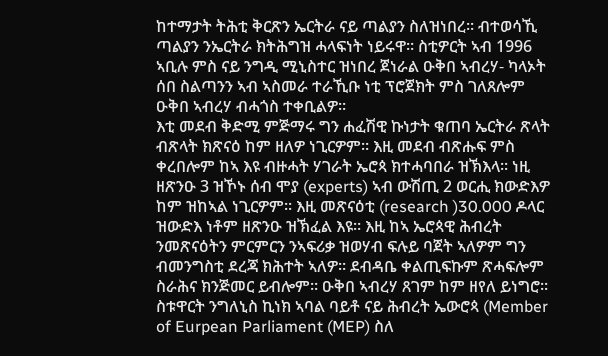ከተማታት ትሕቲ ቅርጽን ኤርትራ ናይ ጣልያን ስለዝነበረ። ብተወሳኺ ጣልያን ንኤርትራ ክትሕግዝ ሓላፍነት ነይሩዋ። ስቲዎርት ኣብ 1996 ኣቢሉ ምስ ናይ ንግዲ ሚኒስተር ዝነበረ ጀነራል ዑቅበ ኣብረሃ- ካላኦት ሰበ ስልጣንን ኣብ ኣስመራ ተራኺቡ ነቲ ፕሮጀክት ምስ ገለጸሎም ዑቅበ ኣብረሃ ብሓጎስ ተቀቢልዎ።
እቲ መደብ ቅድሚ ምጅማሩ ግን ሐፈሽዊ ኩነታት ቁጠባ ኤርትራ ጽላት ብጽላት ክጽናዕ ከም ዘለዎ ነጊርዎም። እዚ መደብ ብጽሑፍ ምስ ቀረበሎም ከኣ እዩ ብዙሓት ሃገራት ኤሮጳ ክተሓባበራ ዝኽእላ። ነዚ ዘጽንዑ 3 ዝኾኑ ሰብ ሞያ (experts) ኣብ ውሽጢ 2 ወርሒ ክውድእዎ ከም ዝከኣል ነጊርዎም። እዚ መጽናዕቲ (research )30.000 ዶላር ዝውድእ ነቶም ዘጽንዑ ዝኽፈል እዩ። እዚ ከኣ ኤሮጳዊ ሕብረት ንመጽናዕትን ምርምርን ንኣፍሪቃ ዝወሃብ ፍሉይ ባጀት ኣለዎም ግን ብመንግስቲ ደረጃ ክሕተት ኣለዎ። ደብዳቤ ቀልጢፍኩም ጽሓፍሎም ስራሕና ክንጅመር ይብሎም። ዑቅበ ኣብረሃ ጸገም ከም ዘየለ ይነግሮ። ስቱዋርት ንግለኒስ ኪነክ ኣባል ባይቶ ናይ ሕብረት ኤውሮጳ (Member of Eurpean Parliament (MEP) ስለ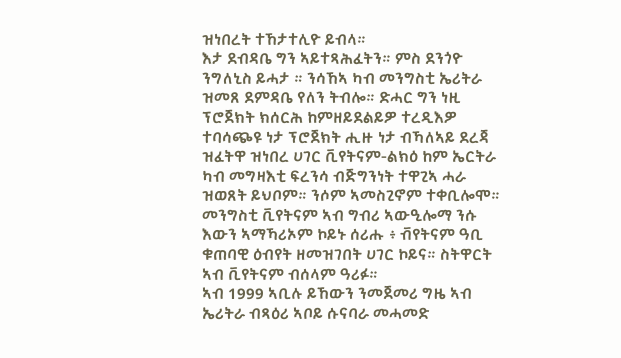ዝነበረት ተኸታተሊዮ ይብላ።
እታ ደብዳቤ ግን ኣይተጻሕፈትን። ምስ ደንጎዮ ንግለኒስ ይሓታ ። ንሳኸኣ ካብ መንግስቲ ኤሪትራ ዝመጸ ደምዳቤ የለን ትብሎ። ድሓር ግን ነዚ ፕሮጀክት ክሰርሕ ከምዘይደልይዎ ተረዲእዎ ተባሳጭዩ ነታ ፕሮጀክት ሒዙ ነታ ብኻለኣይ ደረጃ ዝፈትዋ ዝነበረ ሀገር ቪየትናም-ልክዕ ከም ኤርትራ ካብ መግዛእቲ ፍረንሳ ብጅግንነት ተዋጊኣ ሓራ ዝወጸት ይህቦም። ንሶም ኣመስጊኖም ተቀቢሎሞ። መንግስቲ ቪየትናም ኣብ ግብሪ ኣውዒሎማ ንሱ እውን ኣማኻሪኦም ኮይኑ ሰሪሑ ፥ ቭየትናም ዓቢ ቁጠባዊ ዕብየት ዘመዝገበት ሀገር ኮይና። ስትዋርት ኣብ ቪየትናም ብሰላም ዓሪፉ።
ኣብ 1999 ኣቢሉ ይኸውን ንመጀመሪ ግዜ ኣብ ኤሪትራ ብጻዕሪ ኣቦይ ሱናባራ መሓመድ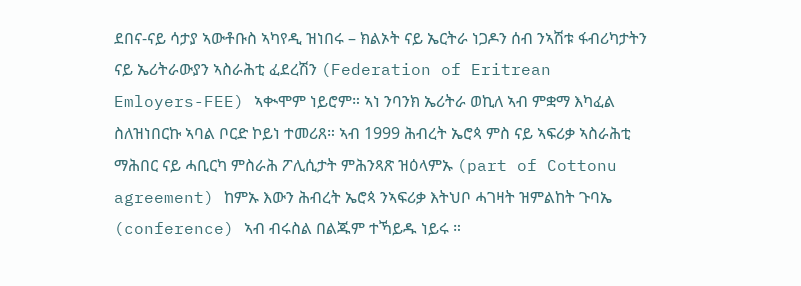ደበና-ናይ ሳታያ ኣውቶቡስ ኣካየዲ ዝነበሩ – ክልኦት ናይ ኤርትራ ነጋዶን ሰብ ንኣሽቱ ፋብሪካታትን ናይ ኤሪትራውያን ኣስራሕቲ ፈደረሽን (Federation of Eritrean Emloyers-FEE) ኣቊሞም ነይሮም። ኣነ ንባንክ ኤሪትራ ወኪለ ኣብ ምቋማ እካፈል ስለዝነበርኩ ኣባል ቦርድ ኮይነ ተመሪጸ። ኣብ 1999 ሕብረት ኤሮጳ ምስ ናይ ኣፍሪቃ ኣስራሕቲ ማሕበር ናይ ሓቢርካ ምስራሕ ፖሊሲታት ምሕንጻጽ ዝዕላምኡ (part of Cottonu agreement) ከምኡ እውን ሕብረት ኤሮጳ ንኣፍሪቃ እትህቦ ሓገዛት ዝምልከት ጉባኤ (conference) ኣብ ብሩስል በልጁም ተኻይዱ ነይሩ ።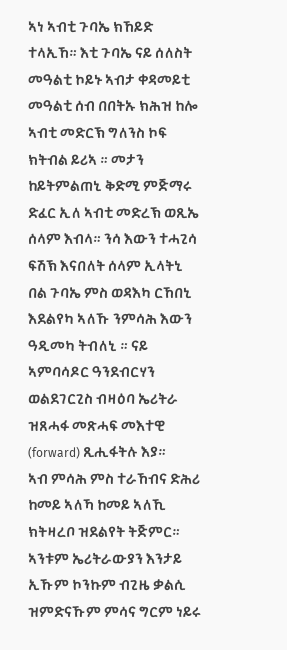ኣነ ኣብቲ ጉባኤ ክኸይድ ተላኢኸ። እቲ ጉባኤ ናይ ሰለስት መዓልቲ ኮይኑ ኣብታ ቀዳመይቲ መዓልቲ ሰብ በበትኡ ክሕዝ ከሎ ኣብቲ መድርኽ ግለንስ ኮፍ ክትብል ይሪኣ ። መታን ከይትምልጠኒ ቅድሚ ምጅማሩ ድፈር ኢለ ኣብቲ መድረኽ ወጺኤ ሰላም እብላ። ንሳ እውን ተሓጊሳ ፍሽኽ እናበለት ሰላም ኢላትኒ በል ጉባኤ ምስ ወዳእካ ርኸበኒ እደልየካ ኣለኹ ንምሳሕ እውን ዓዲመካ ትብለኒ ። ናይ ኣምባሳዶር ዓንደብርሃን ወልደገርጊስ ብዛዕባ ኤሪትራ ዝጸሓፋ መጽሓፍ መእተዊ (forward) ጺሒፋትሉ እያ።
ኣብ ምሳሕ ምስ ተራኸብና ድሕሪ ከመይ ኣለኻ ከመይ ኣለኺ ክትዛረቦ ዝደልየት ትጅምር። ኣንቱም ኤሪትራውያን እንታይ ኢኹም ኮንኩም ብጊዜ ቃልሲ ዝምድናኹም ምሳና ግርም ነይሩ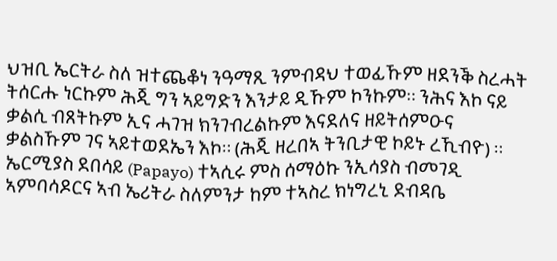ህዝቢ ኤርትራ ስለ ዝተጨቆነ ንዓማጺ ንምብዳህ ተወፊኹም ዘደንቕ ስረሓት ትሰርሑ ነርኩም ሕጂ ግን ኣይግድን እንታይ ዲኹም ኮንኩም። ንሕና እኮ ናይ ቃልሲ ብጸትኩም ኢና ሓገዝ ክንገብረልኩም እናደለና ዘይትሰምዑና ቃልስኹም ገና ኣይተወደኤን እኮ። (ሕጂ ዘረበኣ ትንቢታዊ ኮይኑ ረኺብዮ) ። ኤርሚያስ ደበሳይ (Papayo) ተኣሲሩ ምስ ሰማዕኩ ንኢሳያስ ብመገዲ ኣምባሳዶርና ኣብ ኤሪትራ ስለምንታ ከም ተኣስረ ክነግረኒ ደብዳቤ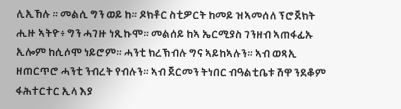ሊኢኸሉ ። መልሲ ግን ወይ ከ። ዶክቶር ስቲዎርት ከመይ ዝኣመሰለ ፕሮጀክት ሒዙ ኣትዮ፥ ግን ሓገዙ ነጺኩሞ። መልሰይ ከኣ ኤርሚያስ ገንዘብ ኣጠፋፊኡ ኢሎም ከሲሶሞ ነይሮም። ሓንቲ ክረኽብሉ ግና ኣይከኣሉን። ኣብ ወጻኢ ዘጠርጥሮ ሓንቲ ንብረት የብሉን። ኣብ ጀርመን ትነበር ብዓልቲቤቱ ሽዋ ንደቆም ፋሕተርተር ኢላ እያ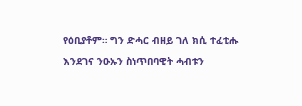የዕቢያቶም። ግን ድሓር ብዘይ ገለ ክሲ ተፈቲሑ እንደገና ንዑኡን ስነጥበባዊት ሓብቱን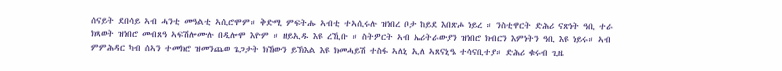ሰናይት ደበሳይ ኣብ ሓንቲ መዓልቲ ኣሲሮሞም። ቅድሚ ምፍትሑ ኣብቲ ተኣሲሩሉ ዝነበረ ቦታ ከይደ እበጽሖ ነይረ ። ንስቲዋርት ድሕሪ ናጽነት ዓቢ ተራ ክጻወት ዝነበሮ መብጸዓ ኣፍሽሎሙሉ በዲሎሞ እዮም ። ዘይኢዱ እዩ ረኺቡ ። ስትዎርት ኣብ ኤሪትራውያን ዝነበሮ ክብርን እምነትን ዓቢ እዩ ነይሩ። ኣብ ምምሕዳር ካብ ሰኣን ተመክሮ ዝመንጨወ ጌጋታት ክኸውን ይኽእል እዩ ክመሓይሽ ተስፋ ኣለኒ ኢለ ኣጸናኒዔ ተሳናቢተያ። ድሕሪ ቁሩብ ጊዜ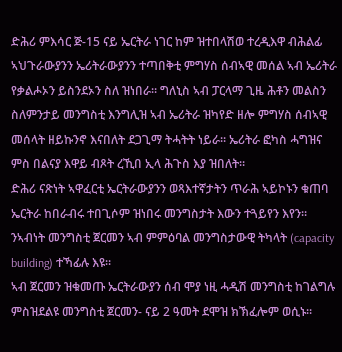ድሕሪ ምእሳር ጅ-15 ናይ ኤርትራ ነገር ከም ዝተበላሽወ ተረዲእዋ ብሕልፊ ኣህጉራውያንን ኤሪትራውያንን ተጣበቅቲ ምግሃስ ሰብኣዊ መሰል ኣብ ኤሪትራ የቃልሖኦን ይስንደኦን ስለ ዝነበራ። ግለኒስ ኣብ ፓርላማ ጊዜ ሕቶን መልስን ስለምንታይ መንግስቲ እንግሊዝ ኣብ ኤሪትራ ዝካየድ ዘሎ ምግሃስ ሰብኣዊ መሰላት ዘይኩንኖ እናበለት ደጋጊማ ትሓትት ነይራ። ኤሪትራ ፎካስ ሓግዝና ምስ በልናያ እዋይ ብጾት ረኺበ ኢላ ሕጉስ እያ ዝበለት።
ድሕሪ ናጽነት ኣዋፈርቲ ኤርትራውያንን ወጻእተኛታትን ጥራሕ ኣይኮኑን ቁጠባ ኤርትራ ከበራብሩ ተበጊሶም ዝነበሩ መንግስታት እውን ተጓይየን እየን። ንኣብነት መንግስቲ ጀርመን ኣብ ምምዕባል መንግስታውዊ ትካላት (capacity building) ተኻፊሉ እዩ።
ኣብ ጀርመን ዝቁመጡ ኤርትራውያን ሰብ ሞያ ነዚ ሓዲሽ መንግስቲ ከገልግሉ ምስዝደልዩ መንግስቲ ጀርመን- ናይ 2 ዓመት ደሞዝ ክኽፈሎም ወሲኑ።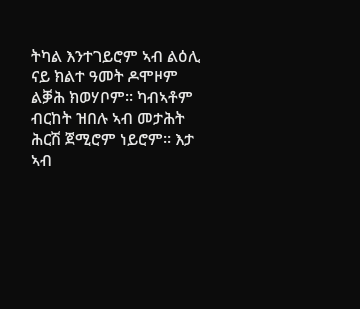ትካል እንተገይሮም ኣብ ልዕሊ ናይ ክልተ ዓመት ዶሞዞም ልቓሕ ክወሃቦም። ካብኣቶም ብርከት ዝበሉ ኣብ መታሕት ሕርሽ ጀሚሮም ነይሮም። እታ ኣብ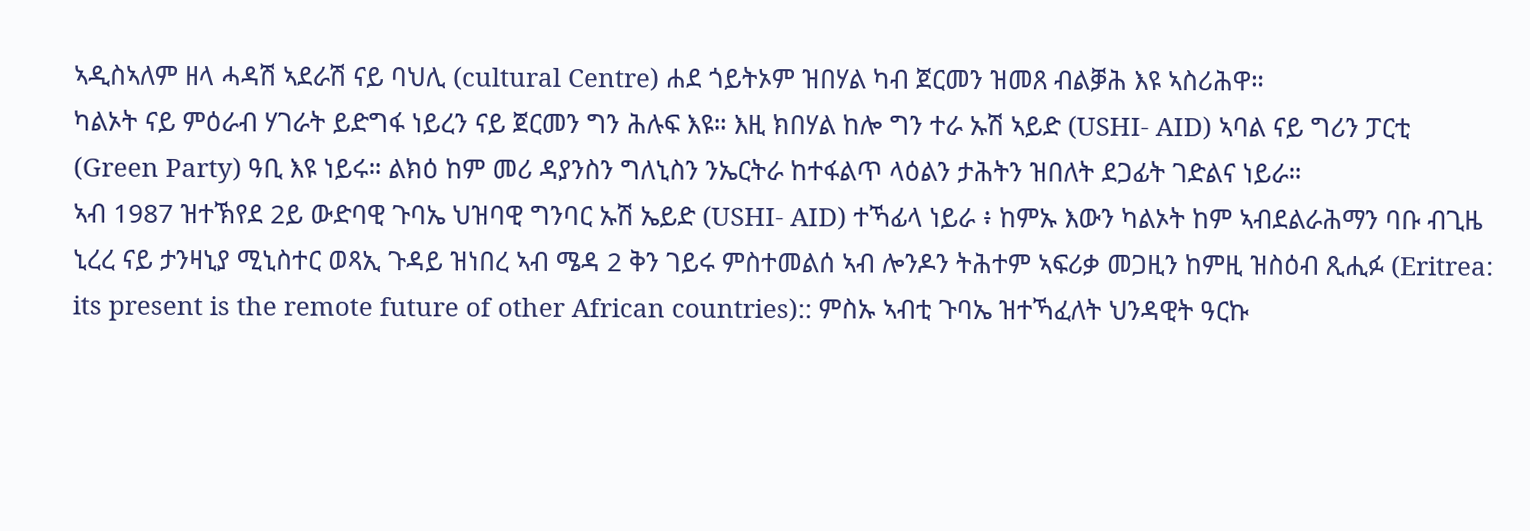ኣዲስኣለም ዘላ ሓዳሽ ኣደራሽ ናይ ባህሊ (cultural Centre) ሐደ ጎይትኦም ዝበሃል ካብ ጀርመን ዝመጸ ብልቓሕ እዩ ኣስሪሕዋ።
ካልኦት ናይ ምዕራብ ሃገራት ይድግፋ ነይረን ናይ ጀርመን ግን ሕሉፍ እዩ። እዚ ክበሃል ከሎ ግን ተራ ኡሽ ኣይድ (USHI- AID) ኣባል ናይ ግሪን ፓርቲ (Green Party) ዓቢ እዩ ነይሩ። ልክዕ ከም መሪ ዳያንስን ግለኒስን ንኤርትራ ከተፋልጥ ላዕልን ታሕትን ዝበለት ደጋፊት ገድልና ነይራ።
ኣብ 1987 ዝተኽየደ 2ይ ውድባዊ ጉባኤ ህዝባዊ ግንባር ኡሽ ኤይድ (USHI- AID) ተኻፊላ ነይራ ፥ ከምኡ እውን ካልኦት ከም ኣብደልራሕማን ባቡ ብጊዜ ኒረረ ናይ ታንዛኒያ ሚኒስተር ወጻኢ ጉዳይ ዝነበረ ኣብ ሜዳ 2 ቅን ገይሩ ምስተመልሰ ኣብ ሎንዶን ትሕተም ኣፍሪቃ መጋዚን ከምዚ ዝስዕብ ጺሒፉ (Eritrea: its present is the remote future of other African countries):: ምስኡ ኣብቲ ጉባኤ ዝተኻፈለት ህንዳዊት ዓርኩ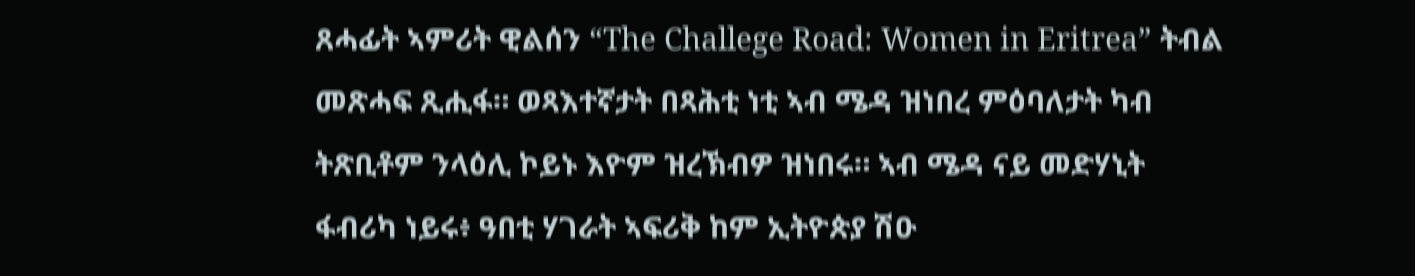ጸሓፊት ኣምሪት ዊልሰን “The Challege Road: Women in Eritrea” ትብል መጽሓፍ ጺሒፋ። ወጻእተኛታት በጻሕቲ ነቲ ኣብ ሜዳ ዝነበረ ምዕባለታት ካብ ትጽቢቶም ንላዕሊ ኮይኑ እዮም ዝረኽብዎ ዝነበሩ። ኣብ ሜዳ ናይ መድሃኒት ፋብሪካ ነይሩ፥ ዓበቲ ሃገራት ኣፍሪቅ ከም ኢትዮጵያ ሽዑ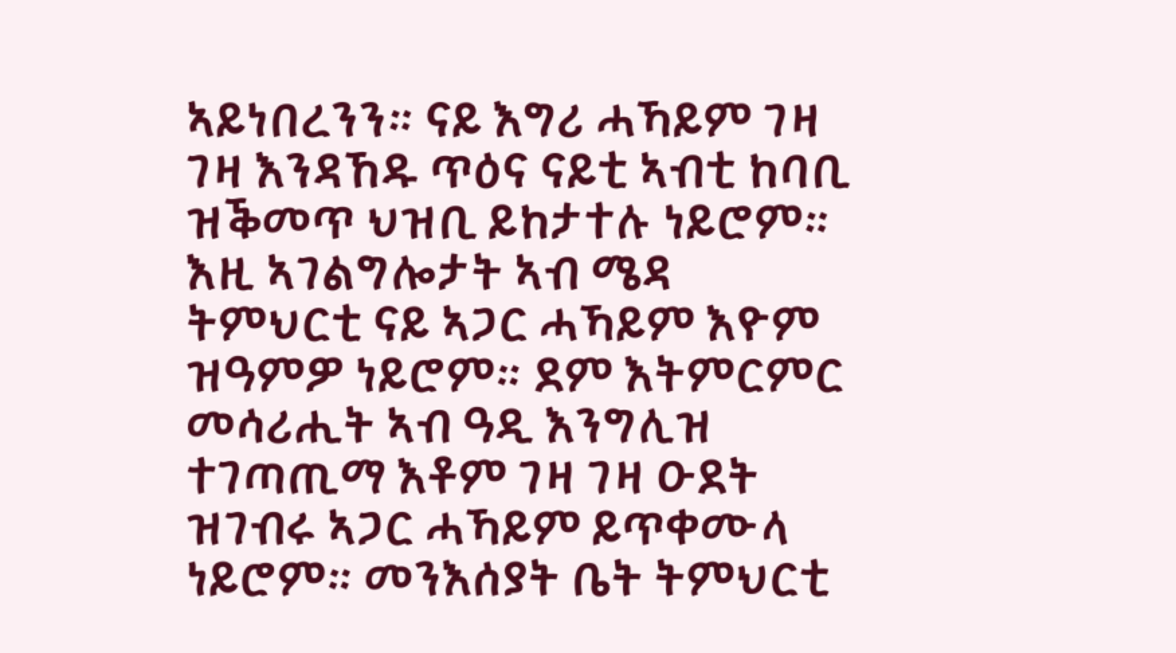ኣይነበረንን። ናይ እግሪ ሓኻይም ገዛ ገዛ እንዳኸዱ ጥዕና ናይቲ ኣብቲ ከባቢ ዝቕመጥ ህዝቢ ይከታተሉ ነይሮም። እዚ ኣገልግሎታት ኣብ ሜዳ ትምህርቲ ናይ ኣጋር ሓኻይም እዮም ዝዓምዎ ነይሮም። ደም እትምርምር መሳሪሒት ኣብ ዓዲ እንግሊዝ ተገጣጢማ እቶም ገዛ ገዛ ዑደት ዝገብሩ ኣጋር ሓኻይም ይጥቀሙላ ነይሮም። መንእሰያት ቤት ትምህርቲ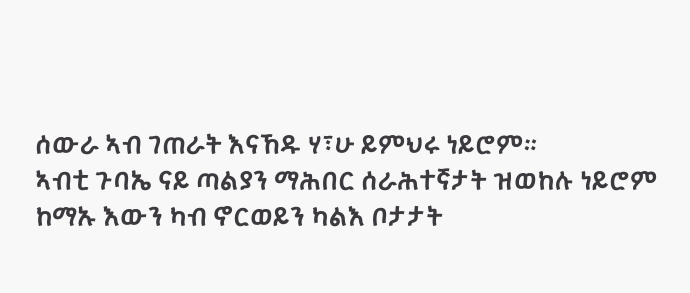ሰውራ ኣብ ገጠራት እናኸዱ ሃ፣ሁ ይምህሩ ነይሮም።
ኣብቲ ጉባኤ ናይ ጣልያን ማሕበር ሰራሕተኛታት ዝወከሉ ነይሮም ከማኡ እውን ካብ ኖርወይን ካልእ ቦታታት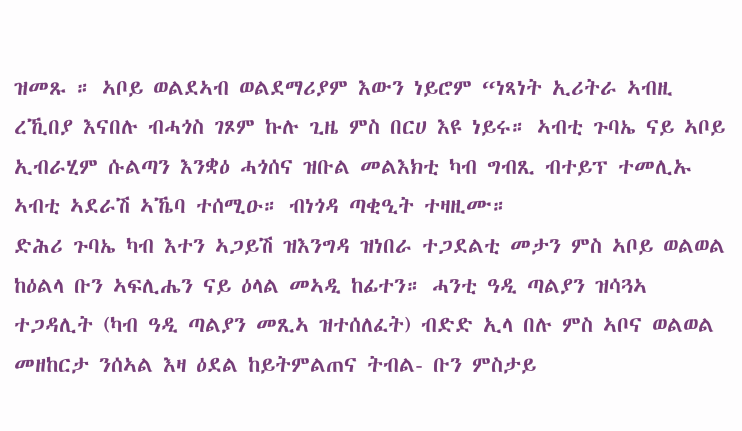ዝመጹ ። ኣቦይ ወልደኣብ ወልደማሪያም እውን ነይሮም “ነጻነት ኢሪትራ ኣብዚ ረኺበያ እናበሉ ብሓጎስ ገጾም ኩሉ ጊዜ ምስ በርሀ እዩ ነይሩ። ኣብቲ ጉባኤ ናይ ኣቦይ ኢብራሂም ሱልጣን እንቋዕ ሓጎሰና ዝቡል መልእክቲ ካብ ግብጺ ብተይፕ ተመሊኡ ኣብቲ ኣደራሽ ኣኼባ ተሰሚዑ። ብነጎዳ ጣቂዒት ተዛዚሙ።
ድሕሪ ጉባኤ ካብ እተን ኣጋይሽ ዝእንግዳ ዝነበራ ተጋደልቲ መታን ምስ ኣቦይ ወልወል ከዕልላ ቡን ኣፍሊሔን ናይ ዕላል መኣዲ ከፊተን። ሓንቲ ዓዲ ጣልያን ዝሳጓኣ ተጋዳሊት (ካብ ዓዲ ጣልያን መጺኣ ዝተሰለፈት) ብድድ ኢላ በሉ ምስ ኣቦና ወልወል መዘከርታ ንሰኣል እዛ ዕደል ከይትምልጠና ትብል- ቡን ምስታይ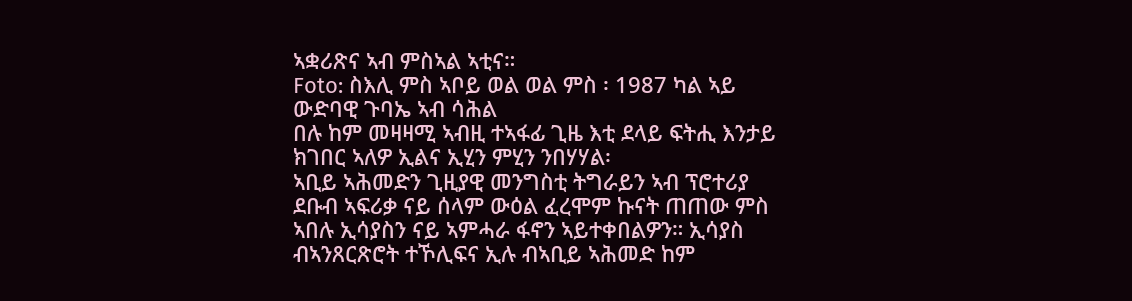ኣቋሪጽና ኣብ ምስኣል ኣቲና።
Foto: ስእሊ ምስ ኣቦይ ወል ወል ምስ ፡ 1987 ካል ኣይ ውድባዊ ጉባኤ ኣብ ሳሕል
በሉ ከም መዛዛሚ ኣብዚ ተኣፋፊ ጊዜ እቲ ደላይ ፍትሒ እንታይ ክገበር ኣለዎ ኢልና ኢሂን ምሂን ንበሃሃል፡
ኣቢይ ኣሕመድን ጊዚያዊ መንግስቲ ትግራይን ኣብ ፕሮተሪያ ደቡብ ኣፍሪቃ ናይ ሰላም ውዕል ፈረሞም ኩናት ጠጠው ምስ ኣበሉ ኢሳያስን ናይ ኣምሓራ ፋኖን ኣይተቀበልዎን። ኢሳያስ ብኣንጸርጽሮት ተኾሊፍና ኢሉ ብኣቢይ ኣሕመድ ከም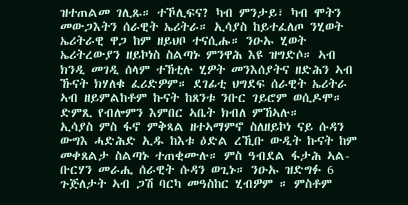ዝተጠልመ ገሊጹ። ተኾሊፍና? ካብ ምንታይ፣ ካብ ሞትን መውጋእትን ሰራዊት ኤሪትራ። ኢሳያስ ከይተፈለጦ ንሂወት ኤሪትራዊ ዋጋ ከም ዘይህቦ ተናሲሑ። ንዑኡ ሂወት ኤሪትረውያን ዘይኮነስ ስልጣኑ ምንዋሕ እዩ ዝግድሶ። ኣብ ክንዲ መገዲ ሰላም ተኸቲሉ ሂዎት መንእሰያትና ዘድሕን ኣብ ኹናት ክሃለቁ ፈሪድዎም። ደገፊቲ ህግደፍ ሰራዊት ኤሪትራ ኣብ ዘይምልከቶም ኩናት ከጸንቱ ንቡር ገይሮም ወሲዶሞ። ድምጺ የብሎምን እምበር ኣቤት ክብለ ምኸኣሉ።
ኢሳያስ ምስ ፋኖ ምቅጻል ዘተኣማምኖ ስለዘይኮነ ናይ ሱዳን ውግእ ሓድሕድ ኢዱ ከእቱ ዕድል ረኺቡ ውዲት ኩናት ከም መቀጸልታ ስልጣኑ ተጠቂሙሉ። ምስ ዓብደል ፋታሕ ኣል-ቡርሃን መራሒ ሰራዊት ሱዳን ወጊኑ። ንዑኡ ዝድግፉ 6 ጉጅለታት ኣብ ጋሽ ባርካ መዓስከር ሂብዎም ። ምስቶም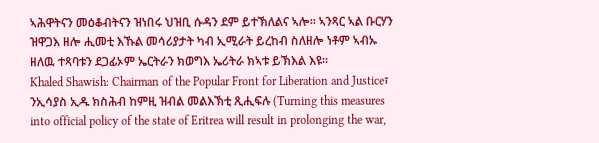ኣሕዋትናን መዕቆብትናን ዝነበሩ ህዝቢ ሱዳን ደም ይተኽለልና ኣሎ። ኣንጻር ኣል ቡርሃን ዝዋጋእ ዘሎ ሒመቲ እኹል መሳሪያታት ካብ ኢሚራት ይረከብ ስለዘሎ ነቶም ኣብኡ ዘለዉ ተጻባቱን ደጋፊኦም ኤርትራን ክወግእ ኤሪትራ ክኣቱ ይኽእል እዩ።
Khaled Shawish: Chairman of the Popular Front for Liberation and Justice፣ ንኢሳያስ ኢዱ ክስሕብ ከምዚ ዝብል መልእኽቲ ጺሒፍሉ (Turning this measures into official policy of the state of Eritrea will result in prolonging the war,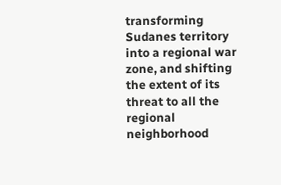transforming Sudanes territory into a regional war zone, and shifting the extent of its threat to all the regional neighborhood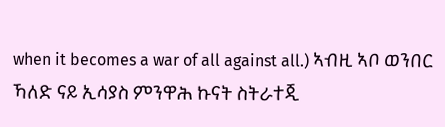when it becomes a war of all against all.) ኣብዚ ኣቦ ወንበር ኻለድ ናይ ኢሳያስ ምንዋሕ ኩናት ስትራተጂ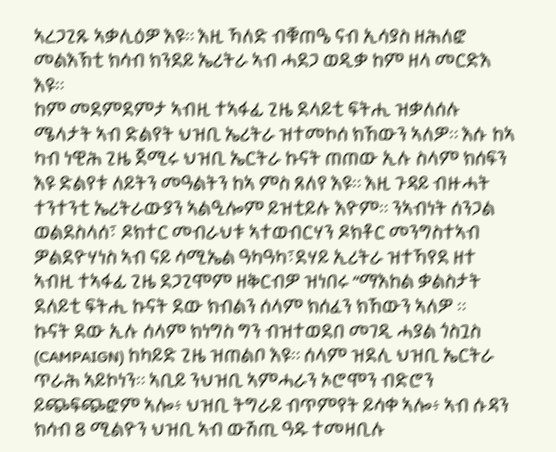ኣረጋጊጹ ኣቃሊዕዎ እዩ። እዚ ኻለድ ብቑጠዔ ናብ ኢሳያስ ዘሕለፎ መልእኽቲ ክሳብ ክንደይ ኤሪትራ ኣብ ሓደጋ ወዲቃ ከም ዘላ መርድእ እዩ።
ከም መደምደምታ ኣብዚ ተኣፋፊ ጊዜ ደላይቲ ፍትሒ ዝቃለሰሉ ሜላታት ኣብ ድልየት ህዝቢ ኤሪትራ ዝተመኮሰ ክኸውን ኣለዎ። እሱ ከኣ ካብ ነዊሕ ጊዜ ጀሚሩ ህዝቢ ኤርትራ ኩናት ጠጠው ኢሉ ስላም ክሰፍን እዩ ድልየቱ ለይትን መዓልትን ከኣ ምስ ጸለየ እዩ። እዚ ጉዳይ ብዙሓት ተንተንቲ ኤሪትራውያን ኣልዒሎም ይዝቲይሉ እዮም። ንኣብነት ሰንጋል ወልደስላሰ፣ ዶክተር መብራህቱ ኣተወብርሃን ዶክቶር መንግስተኣብ ዎልደዮሃነስ ኣብ ናይ ሳሚኤል ዓካዓካ፣ደሃይ ኢሪትራ ዝተኻየደ ዘተ ኣብዚ ተኣፋፊ ጊዜ ደጋጊሞም ዘቅርብዎ ዝነበሩ “ማእከል ቃልስታት ደለይቲ ፍትሒ ኩናት ደው ክብልን ሰላም ክሰፈን ክኸውን ኣለዎ ።
ኩናት ደው ኢሉ ሰላም ክነግስ ግን ብዝተወደበ መገዲ ሓያል ጎስጓስ (CAMPAIGN) ከካይድ ጊዜ ዝጠልቦ እዩ። ሰላም ዝደሊ ህዝቢ ኤርትራ ጥራሕ ኣይኮነን። ኣቢይ ንህዝቢ ኣምሓራን ኦሮሞን ብድሮን ይጭፍጭፎም ኣሎ፥ ህዝቢ ትግራይ ብጥምየት ይሳቀ ኣሎ፥ ኣብ ሱዳን ክሳብ 8 ሚልዮን ህዝቢ ኣብ ውሽጢ ዓዱ ተመዛቢሉ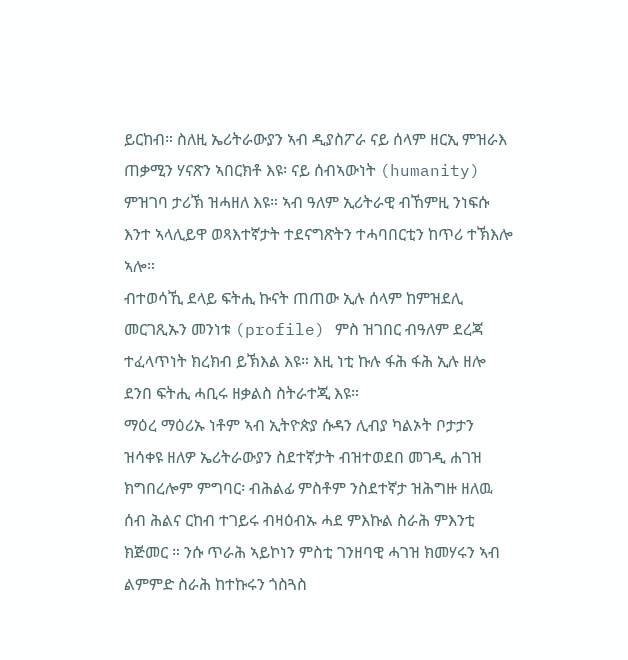ይርከብ። ስለዚ ኤሪትራውያን ኣብ ዲያስፖራ ናይ ሰላም ዘርኢ ምዝራእ ጠቃሚን ሃናጽን ኣበርክቶ እዩ፡ ናይ ሰብኣውነት (humanity) ምዝገባ ታሪኽ ዝሓዘለ እዩ። ኣብ ዓለም ኢሪትራዊ ብኸምዚ ንነፍሱ እንተ ኣላሊይዋ ወጻእተኛታት ተደናግጽትን ተሓባበርቲን ከጥሪ ተኽእሎ ኣሎ።
ብተወሳኺ ደላይ ፍትሒ ኩናት ጠጠው ኢሉ ሰላም ከምዝደሊ መርገጺኡን መንነቱ (profile) ምስ ዝገበር ብዓለም ደረጃ ተፈላጥነት ክረክብ ይኽእል እዩ። እዚ ነቲ ኩሉ ፋሕ ፋሕ ኢሉ ዘሎ ደንበ ፍትሒ ሓቢሩ ዘቃልስ ስትራተጂ እዩ።
ማዕረ ማዕሪኡ ነቶም ኣብ ኢትዮጵያ ሱዳን ሊብያ ካልኦት ቦታታን ዝሳቀዩ ዘለዎ ኤሪትራውያን ስደተኛታት ብዝተወደበ መገዲ ሐገዝ ክግበረሎም ምግባር፡ ብሕልፊ ምስቶም ንስደተኛታ ዝሕግዙ ዘለዉ ሰብ ሕልና ርከብ ተገይሩ ብዛዕብኡ ሓደ ምእኩል ስራሕ ምእንቲ ክጅመር ። ንሱ ጥራሕ ኣይኮነን ምስቲ ገንዘባዊ ሓገዝ ክመሃሩን ኣብ ልምምድ ስራሕ ከተኩሩን ጎስጓስ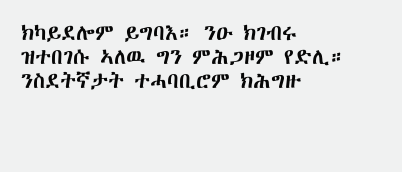ክካይደሎም ይግባእ። ንዑ ክገብሩ ዝተበገሱ ኣለዉ ግን ምሕጋዞም የድሊ። ንስደትኛታት ተሓባቢሮም ክሕግዙ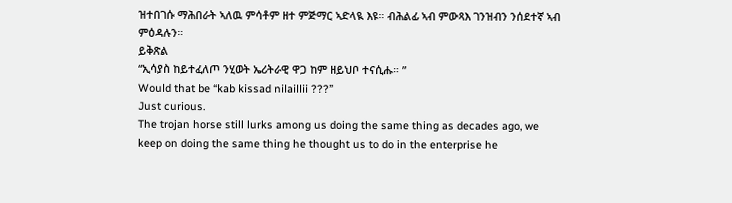ዝተበገሱ ማሕበራት ኣለዉ ምሳቶም ዘተ ምጅማር ኣድላዪ እዩ። ብሕልፊ ኣብ ምውጻእ ገንዝብን ንሰደተኛ ኣብ ምዕዳሉን።
ይቅጽል
“ኢሳያስ ከይተፈለጦ ንሂወት ኤሪትራዊ ዋጋ ከም ዘይህቦ ተናሲሑ። ”
Would that be “kab kissad nilaillii ???”
Just curious.
The trojan horse still lurks among us doing the same thing as decades ago, we keep on doing the same thing he thought us to do in the enterprise he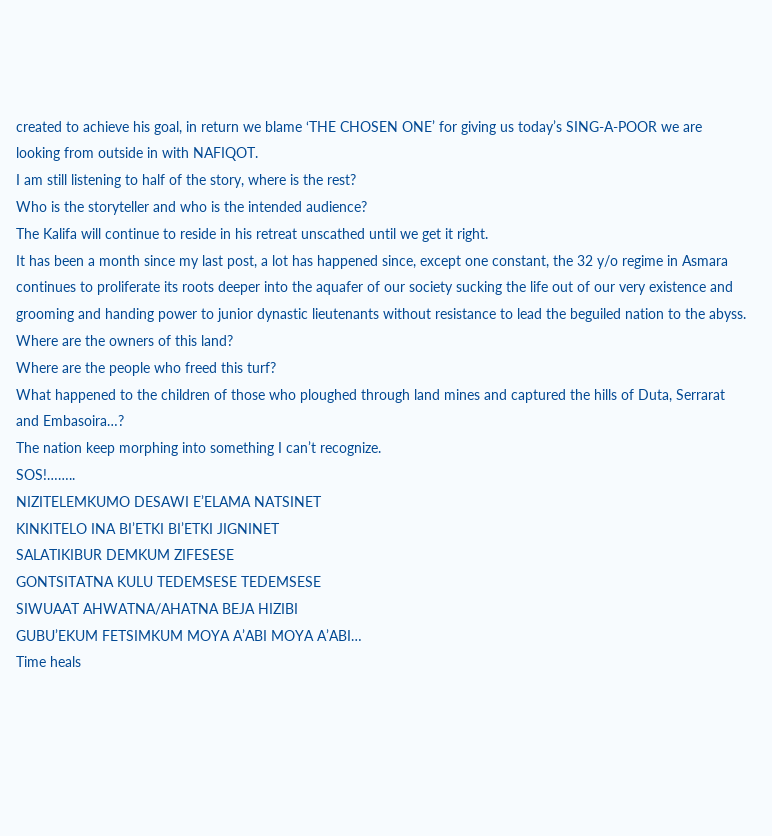created to achieve his goal, in return we blame ‘THE CHOSEN ONE’ for giving us today’s SING-A-POOR we are looking from outside in with NAFIQOT.
I am still listening to half of the story, where is the rest?
Who is the storyteller and who is the intended audience?
The Kalifa will continue to reside in his retreat unscathed until we get it right.
It has been a month since my last post, a lot has happened since, except one constant, the 32 y/o regime in Asmara continues to proliferate its roots deeper into the aquafer of our society sucking the life out of our very existence and grooming and handing power to junior dynastic lieutenants without resistance to lead the beguiled nation to the abyss.
Where are the owners of this land?
Where are the people who freed this turf?
What happened to the children of those who ploughed through land mines and captured the hills of Duta, Serrarat and Embasoira…?
The nation keep morphing into something I can’t recognize.
SOS!……..
NIZITELEMKUMO DESAWI E’ELAMA NATSINET
KINKITELO INA BI’ETKI BI’ETKI JIGNINET
SALATIKIBUR DEMKUM ZIFESESE
GONTSITATNA KULU TEDEMSESE TEDEMSESE
SIWUAAT AHWATNA/AHATNA BEJA HIZIBI
GUBU’EKUM FETSIMKUM MOYA A’ABI MOYA A’ABI…
Time heals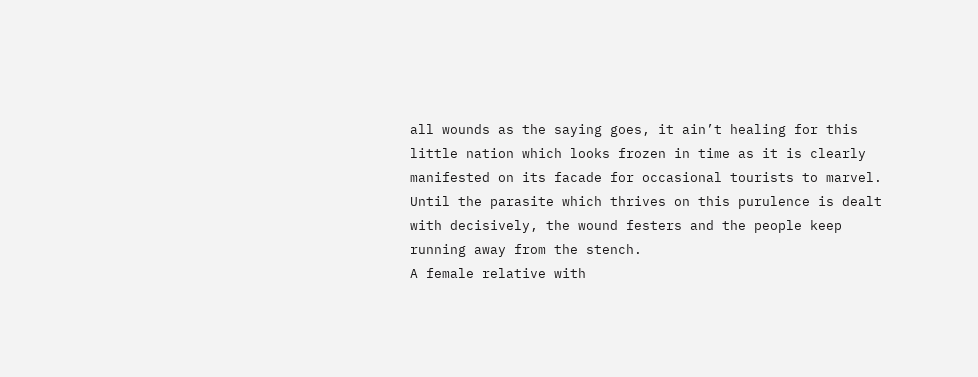all wounds as the saying goes, it ain’t healing for this little nation which looks frozen in time as it is clearly manifested on its facade for occasional tourists to marvel.
Until the parasite which thrives on this purulence is dealt with decisively, the wound festers and the people keep running away from the stench.
A female relative with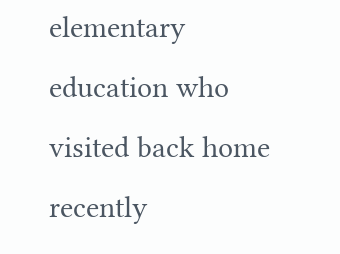elementary education who visited back home recently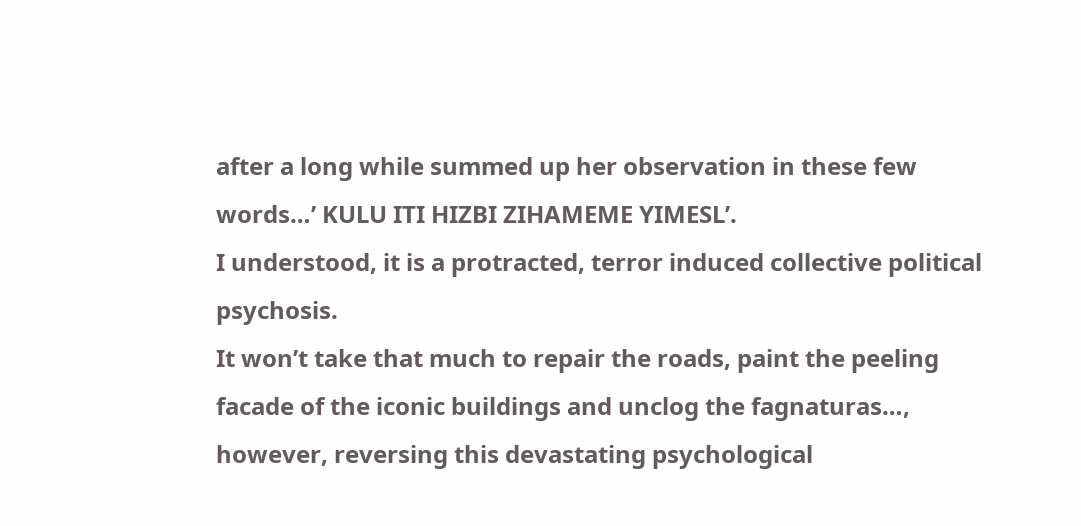after a long while summed up her observation in these few words…’ KULU ITI HIZBI ZIHAMEME YIMESL’.
I understood, it is a protracted, terror induced collective political psychosis.
It won’t take that much to repair the roads, paint the peeling facade of the iconic buildings and unclog the fagnaturas…, however, reversing this devastating psychological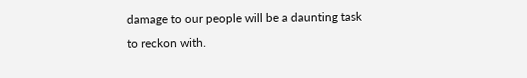damage to our people will be a daunting task to reckon with.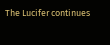The Lucifer continues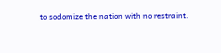to sodomize the nation with no restraint.